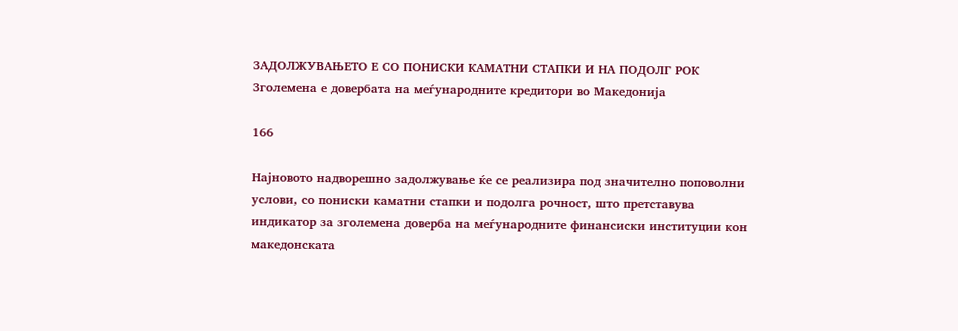ЗАДОЛЖУВАЊЕТО Е СО ПОНИСКИ КАМАТНИ СТАПКИ И НА ПОДОЛГ РОК Зголемена е довербата на меѓународните кредитори во Македонија

166

Најновото надворешно задолжување ќе се реализира под значително поповолни услови, со пониски каматни стапки и подолга рочност, што претставува индикатор за зголемена доверба на меѓународните финансиски институции кон македонската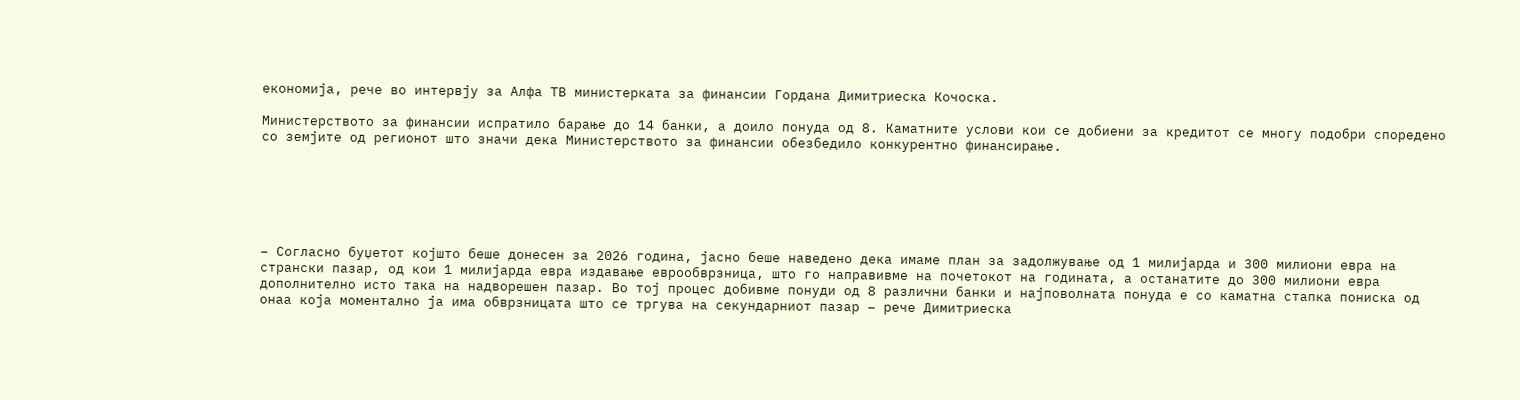економија, рече во интервју за Алфа ТВ министерката за финансии Гордана Димитриеска Кочоска.

Министерството за финансии испратило барање до 14 банки, а доило понуда од 8. Каматните услови кои се добиени за кредитот се многу подобри споредено со земјите од регионот што значи дека Министерството за финансии обезбедило конкурентно финансирање.






– Согласно буџетот којшто беше донесен за 2026 година, јасно беше наведено дека имаме план за задолжување од 1 милијарда и 300 милиони евра на странски пазар, од кои 1 милијарда евра издавање еврообврзница, што го направивме на почетокот на годината, а останатите до 300 милиони евра дополнително исто така на надворешен пазар. Во тој процес добивме понуди од 8 различни банки и најповолната понуда е со каматна стапка пониска од онаа која моментално ја има обврзницата што се тргува на секундарниот пазар – рече Димитриеска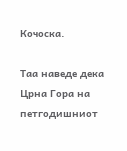Кочоска.

Таа наведе дека Црна Гора на петгодишниот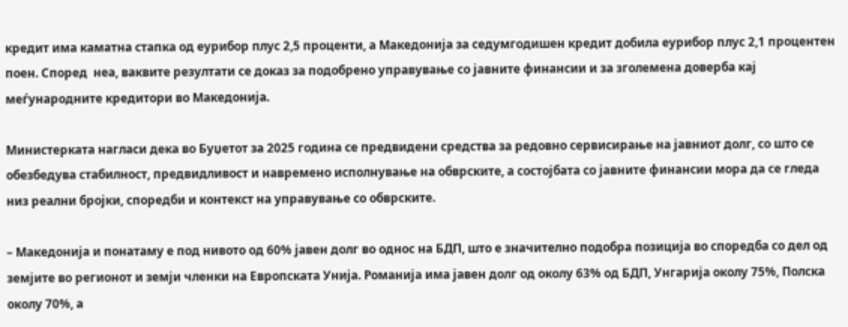кредит има каматна стапка од еурибор плус 2,5 проценти, а Македонија за седумгодишен кредит добила еурибор плус 2,1 процентен поен. Според  неа, ваквите резултати се доказ за подобрено управување со јавните финансии и за зголемена доверба кај меѓународните кредитори во Македонија.

Министерката нагласи дека во Буџетот за 2025 година се предвидени средства за редовно сервисирање на јавниот долг, со што се обезбедува стабилност, предвидливост и навремено исполнување на обврските, а состојбата со јавните финансии мора да се гледа низ реални бројки, споредби и контекст на управување со обврските.

– Македонија и понатаму е под нивото од 60% јавен долг во однос на БДП, што е значително подобра позиција во споредба со дел од земјите во регионот и земји членки на Европската Унија. Романија има јавен долг од околу 63% од БДП, Унгарија околу 75%, Полска околу 70%, а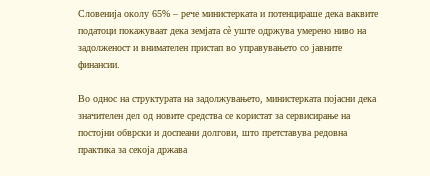Словенија околу 65% – рече министерката и потенцираше дека ваквите податоци покажуваат дека земјата сè уште одржува умерено ниво на задолженост и внимателен пристап во управувањето со јавните финансии.

Во однос на структурата на задолжувањето, министерката појасни дека значителен дел од новите средства се користат за сервисирање на постојни обврски и доспеани долгови, што претставува редовна практика за секоја држава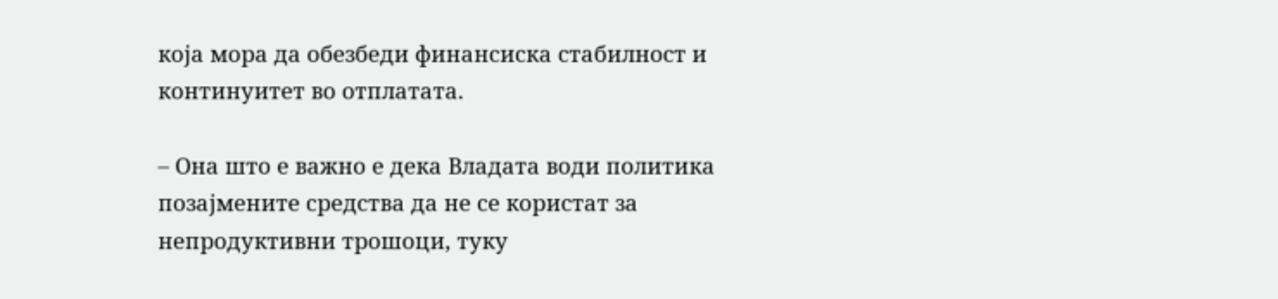која мора да обезбеди финансиска стабилност и континуитет во отплатата.

– Она што е важно е дека Владата води политика позајмените средства да не се користат за непродуктивни трошоци, туку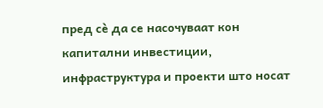пред сè да се насочуваат кон капитални инвестиции, инфраструктура и проекти што носат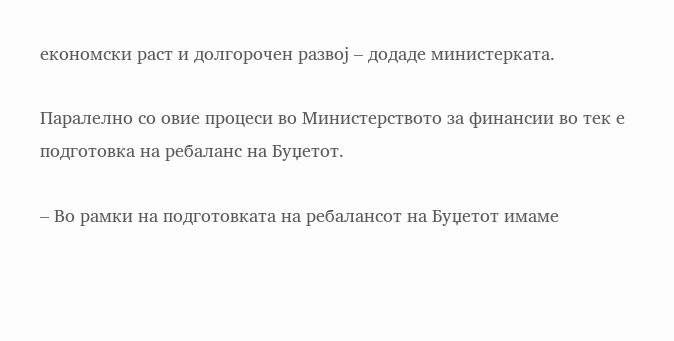економски раст и долгорочен развој – додаде министерката.

Паралелно со овие процеси во Министерството за финансии во тек е подготовка на ребаланс на Буџетот.

– Во рамки на подготовката на ребалансот на Буџетот имаме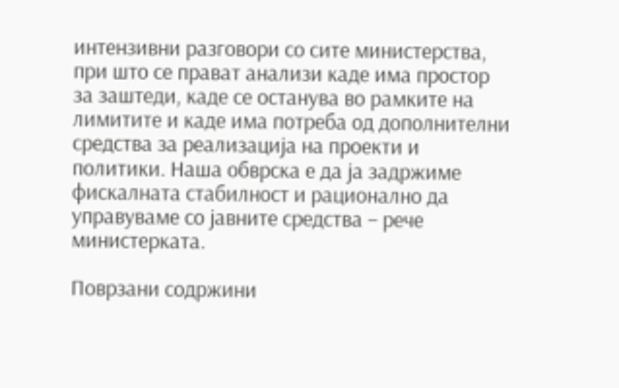интензивни разговори со сите министерства, при што се прават анализи каде има простор за заштеди, каде се останува во рамките на лимитите и каде има потреба од дополнителни средства за реализација на проекти и политики. Наша обврска е да ја задржиме фискалната стабилност и рационално да управуваме со јавните средства – рече министерката.

Поврзани содржини